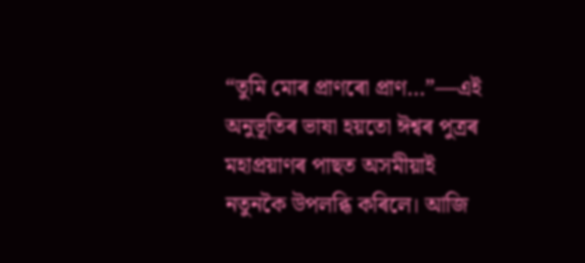“তুমি মোৰ প্ৰাণৰো প্ৰাণ…”—এই অনুভূতিৰ ভাষা হয়তো ঈশ্বৰ পুত্ৰৰ মহাপ্ৰয়াণৰ পাছত অসমীয়াই নতুনকৈ উপলব্ধি কৰিলে। আজি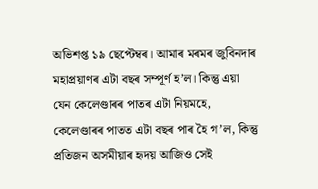অভিশপ্ত ১৯ ছেপ্টেম্বৰ। আমাৰ মৰমৰ জুবিনদাৰ মহাপ্ৰয়াণৰ এটা বছৰ সম্পূৰ্ণ হ’ল। কিন্তু এয়া যেন কেলেণ্ডাৰৰ পাতৰ এটা নিয়মহে, কেলেণ্ডাৰৰ পাতত এটা বছৰ পাৰ হৈ গ’ল, কিন্তু প্ৰতিজন অসমীয়াৰ হৃদয় আজিও সেই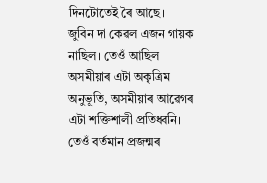দিনটোতেই ৰৈ আছে।
জুবিন দা কেৱল এজন গায়ক নাছিল। তেওঁ আছিল অসমীয়াৰ এটা অকৃত্ৰিম অনুভূতি, অসমীয়াৰ আৱেগৰ এটা শক্তিশালী প্ৰতিধ্বনি। তেওঁ বৰ্তমান প্ৰজন্মৰ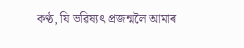কণ্ঠ, যি ভৱিষ্যৎ প্ৰজন্মলৈ আমাৰ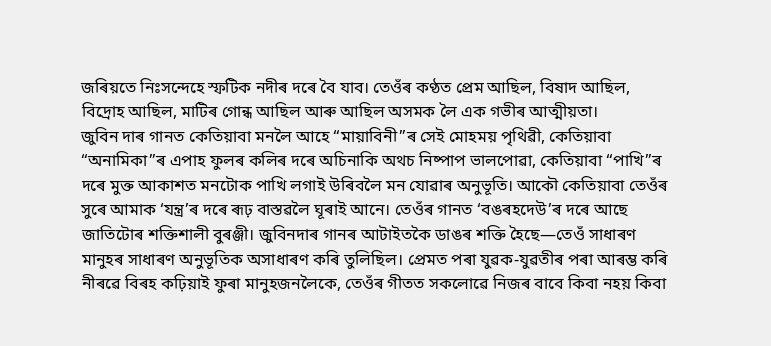জৰিয়তে নিঃসন্দেহে স্ফটিক নদীৰ দৰে বৈ যাব। তেওঁৰ কণ্ঠত প্ৰেম আছিল, বিষাদ আছিল, বিদ্ৰোহ আছিল, মাটিৰ গোন্ধ আছিল আৰু আছিল অসমক লৈ এক গভীৰ আত্মীয়তা।
জুবিন দাৰ গানত কেতিয়াবা মনলৈ আহে “মায়াবিনী”ৰ সেই মোহময় পৃথিৱী, কেতিয়াবা “অনামিকা”ৰ এপাহ ফুলৰ কলিৰ দৰে অচিনাকি অথচ নিষ্পাপ ভালপোৱা, কেতিয়াবা “পাখি”ৰ দৰে মুক্ত আকাশত মনটোক পাখি লগাই উৰিবলৈ মন যোৱাৰ অনুভূতি। আকৌ কেতিয়াবা তেওঁৰ সুৰে আমাক ‘যন্ত্ৰ’ৰ দৰে ৰূঢ় বাস্তৱলৈ ঘূৰাই আনে। তেওঁৰ গানত ‘বঙৰহদেউ’ৰ দৰে আছে জাতিটোৰ শক্তিশালী বুৰঞ্জী। জুবিনদাৰ গানৰ আটাইতকৈ ডাঙৰ শক্তি হৈছে—তেওঁ সাধাৰণ মানুহৰ সাধাৰণ অনুভূতিক অসাধাৰণ কৰি তুলিছিল। প্ৰেমত পৰা যুৱক-যুৱতীৰ পৰা আৰম্ভ কৰি নীৰৱে বিৰহ কঢ়িয়াই ফুৰা মানুহজনলৈকে, তেওঁৰ গীতত সকলোৱে নিজৰ বাবে কিবা নহয় কিবা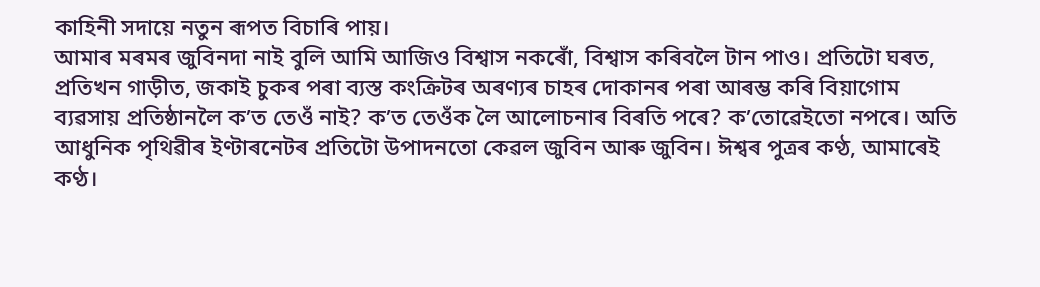কাহিনী সদায়ে নতুন ৰূপত বিচাৰি পায়।
আমাৰ মৰমৰ জুবিনদা নাই বুলি আমি আজিও বিশ্বাস নকৰোঁ, বিশ্বাস কৰিবলৈ টান পাও। প্ৰতিটো ঘৰত, প্ৰতিখন গাড়ীত, জকাই চুকৰ পৰা ব্যস্ত কংক্ৰিটৰ অৰণ্যৰ চাহৰ দোকানৰ পৰা আৰম্ভ কৰি বিয়াগোম ব্যৱসায় প্ৰতিষ্ঠানলৈ ক’ত তেওঁ নাই? ক’ত তেওঁক লৈ আলোচনাৰ বিৰতি পৰে? ক’তোৱেইতো নপৰে। অতি আধুনিক পৃথিৱীৰ ইণ্টাৰনেটৰ প্ৰতিটো উপাদনতো কেৱল জুবিন আৰু জুবিন। ঈশ্বৰ পুত্ৰৰ কণ্ঠ, আমাৰেই কণ্ঠ।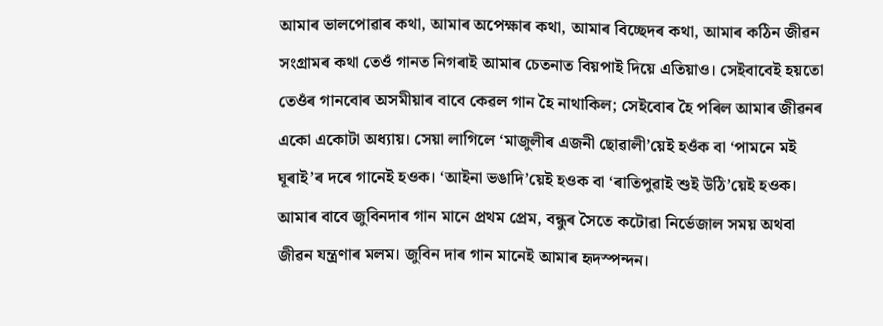আমাৰ ভালপোৱাৰ কথা, আমাৰ অপেক্ষাৰ কথা, আমাৰ বিচ্ছেদৰ কথা, আমাৰ কঠিন জীৱন সংগ্ৰামৰ কথা তেওঁ গানত নিগৰাই আমাৰ চেতনাত বিয়পাই দিয়ে এতিয়াও। সেইবাবেই হয়তো তেওঁৰ গানবোৰ অসমীয়াৰ বাবে কেৱল গান হৈ নাথাকিল; সেইবোৰ হৈ পৰিল আমাৰ জীৱনৰ একো একোটা অধ্যায়। সেয়া লাগিলে ‘মাজুলীৰ এজনী ছোৱালী’য়েই হওঁক বা ‘পামনে মই ঘূৰাই’ৰ দৰে গানেই হওক। ‘আইনা ভঙাদি’য়েই হওক বা ‘ৰাতিপুৱাই শুই উঠি’য়েই হওক। আমাৰ বাবে জুবিনদাৰ গান মানে প্ৰথম প্ৰেম, বন্ধুৰ সৈতে কটোৱা নিৰ্ভেজাল সময় অথবা জীৱন যন্ত্ৰণাৰ মলম। জুবিন দাৰ গান মানেই আমাৰ হৃদস্পন্দন।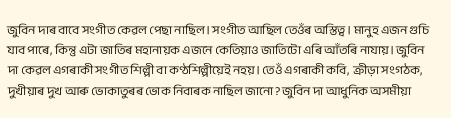জুবিন দাৰ বাবে সংগীত কেৱল পেছা নাছিল। সংগীত আছিল তেওঁৰ অস্তিত্ব। মানুহ এজন গুচি যাব পাৰে, কিন্তু এটা জাতিৰ মহানায়ক এজনে কেতিয়াও জাতিটো এৰি আঁতৰি নাযায়। জুবিন দা কেৱল এগৰাকী সংগীত শিল্পী বা কণ্ঠশিল্পীয়েই নহয়। তেওঁ এগৰাকী কবি, ক্ৰীড়া সংগঠক, দুখীয়াৰ দুখ আৰু ভোকাতুৰৰ ভোক নিবাৰক নাছিল জানো? জুবিন দা আধুনিক অসমীয়া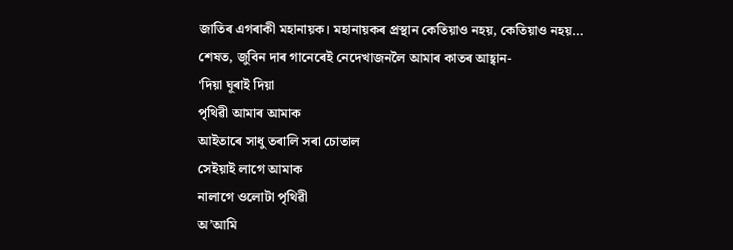জাতিৰ এগৰাকী মহানায়ক। মহানায়কৰ প্ৰস্থান কেতিয়াও নহয়, কেতিয়াও নহয়…
শেষত, জুবিন দাৰ গানেৰেই নেদেখাজনলৈ আমাৰ কাতৰ আহ্বান-
‘দিয়া ঘূৰাই দিয়া
পৃথিৱী আমাৰ আমাক
আইতাৰে সাধু তৰালি সৰা চোতাল
সেইয়াই লাগে আমাক
নালাগে ওলোটা পৃথিৱী
অ’আমি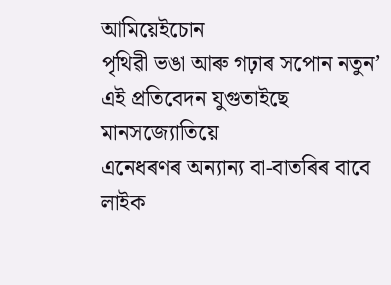আমিয়েইচোন
পৃথিৱী ভঙা আৰু গঢ়াৰ সপোন নতুন’
এই প্ৰতিবেদন যুগুতাইছে মানসজ্যোতিয়ে
এনেধৰণৰ অন্যান্য বা-বাতৰিৰ বাবে লাইক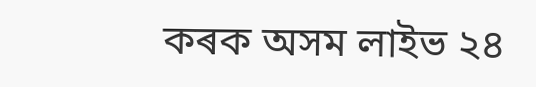কৰক অসম লাইভ ২৪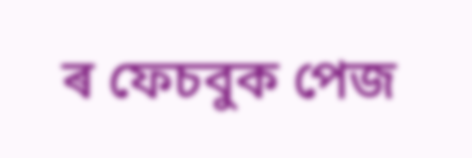ৰ ফেচবুক পেজ